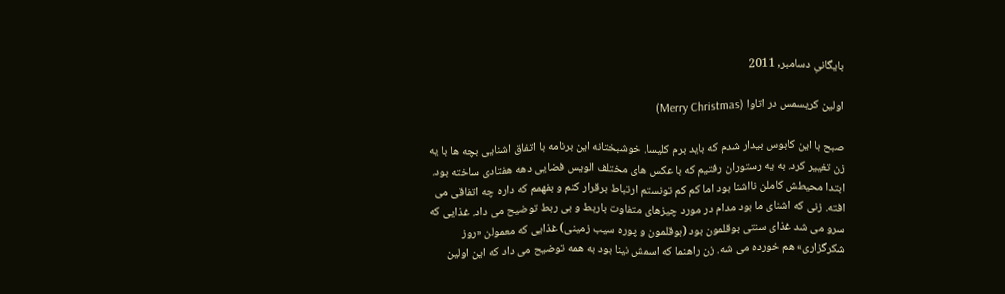بایگانیِ دسامبر, 2011

اولین کریسمس در اتاوا (Merry Christmas)

صبح با این کابوس بیدار شدم که باید برم کلیسا. خوشبختانه این برنامه با اتفاق اشنایی بچه ها با یه زن تغییر کرد. به یه رستوران رفتیم که با عکس های مختلف الویس فضایی دهه هفتادی ساخته بود. ابتدا محیطش کاملن نااشنا بود اما کم کم تونستم ارتباط برقرار کنم و بفهمم که داره چه اتفاقی می افته. زنی که اشنای ما بود مدام در مورد چیزهای متفاوت باربط و بی ربط توضیح می داد. غذایی که سرو می شد غذای سنتی بوقلمون بود (بوقلمون و پوره سیب زمینی) غذایی که معمولن «روز شکرگزاری» هم خورده می شه. زن راهنما که اسمش نینا بود به همه توضیح می داد که این اولین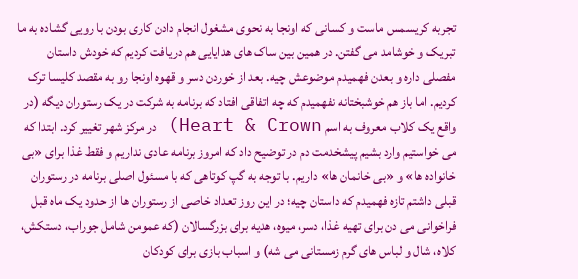تجربه کریسمس ماست و کسانی که اونجا به نحوی مشغول انجام دادن کاری بودن با رویی گشاده به ما تبریک و خوشامد می گفتن. در همین بین ساک های هدایایی هم دریافت کردیم که خودش داستان مفصلی داره و بعدن فهمیدم موضوعش چیه. بعد از خوردن دسر و قهوه اونجا رو به مقصد کلیسا ترک کردیم. اما باز هم خوشبختانه نفهمیدم که چه اتفاقی افتاد که برنامه به شرکت در یک رستوران دیگه (در واقع یک کلاب معروف به اسم Heart & Crown) در مرکز شهر تغییر کرد. ابتدا که می خواستیم وارد بشیم پیشخدمت دم در توضیح داد که امروز برنامه عادی نداریم و فقط غذا برای «بی خانواده ها» و «بی خانمان ها» داریم. با توجه به گپ کوتاهی که با مسئول اصلی برنامه در رستوران قبلی داشتم تازه فهمیدم که داستان چیه؛ در این روز تعداد خاصی از رستوران ها از حدود یک ماه قبل فراخوانی می دن برای تهیه غذا، دسر، میوه، هدیه برای بزرگسالان (که عمومن شامل جوراب، دستکش، کلاه، شال و لباس های گرم زمستانی می شه) و اسباب بازی برای کودکان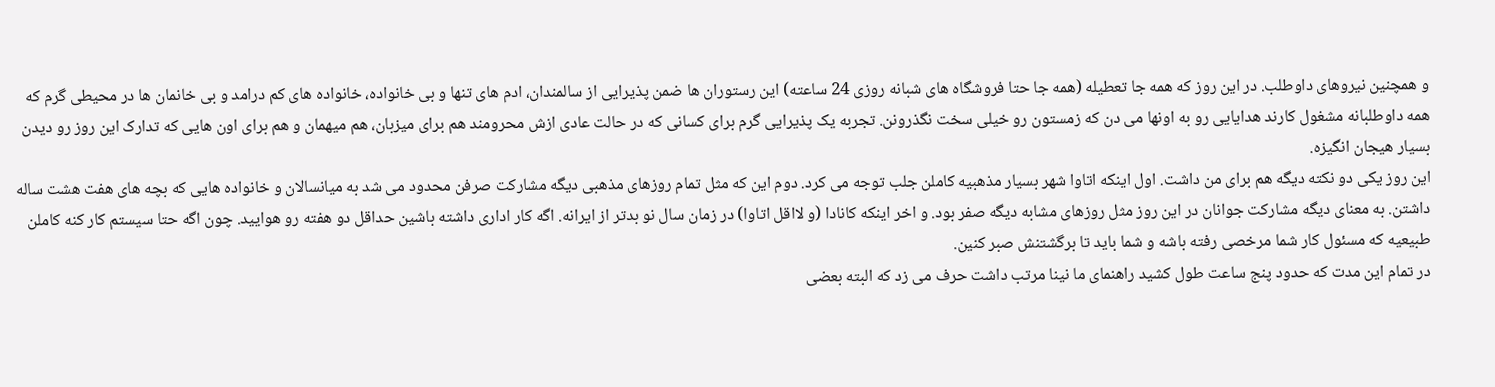و همچنین نیروهای داوطلب. در این روز که همه جا تعطیله (همه جا حتا فروشگاه های شبانه روزی 24 ساعته) این رستوران ها ضمن پذیرایی از سالمندان، ادم های تنها و بی خانواده، خانواده های کم درامد و بی خانمان ها در محیطی گرم که همه داوطلبانه مشغول کارند هدایایی رو به اونها می دن که زمستون رو خیلی سخت نگذرونن. تجربه یک پذیرایی گرم برای کسانی که در حالت عادی ازش محرومند هم برای میزبان، هم میهمان و هم برای اون هایی که تدارک این روز رو دیدن بسیار هیجان انگیزه.
این روز یکی دو نکته دیگه هم برای من داشت. اول اینکه اتاوا شهر بسیار مذهبیه کاملن جلب توجه می کرد. دوم این که مثل تمام روزهای مذهبی دیگه مشارکت صرفن محدود می شد به میانسالان و خانواده هایی که بچه های هفت هشت ساله داشتن. به معنای دیگه مشارکت جوانان در این روز مثل روزهای مشابه دیگه صفر بود. و اخر اینکه کانادا (و لااقل اتاوا) در زمان سال نو بدتر از ایرانه. اگه کار اداری داشته باشین حداقل دو هفته رو هوایید. چون اگه حتا سیستم کار کنه کاملن طبیعیه که مسئول کار شما مرخصی رفته باشه و شما باید تا برگشتنش صبر کنین.
در تمام این مدت که حدود پنج ساعت طول کشید راهنمای ما نینا مرتب داشت حرف می زد که البته بعضی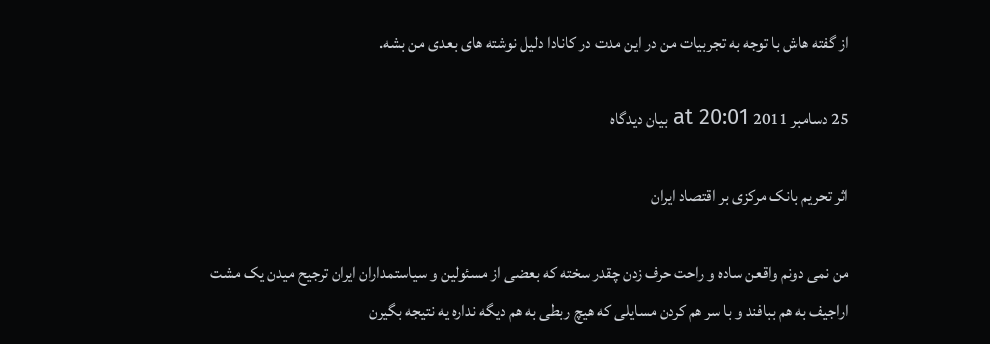از گفته هاش با توجه به تجربیات من در این مدت در کانادا دلیل نوشته های بعدی من بشه.

25 دسامبر 2011 at 20:01 بیان دیدگاه

اثر تحریم بانک مرکزی بر اقتصاد ایران

من نمی دونم واقعن ساده و راحت حرف زدن چقدر سخته که بعضی از مسئولین و سیاستمداران ایران ترجیح میدن یک مشت اراجیف به هم ببافند و با سر هم کردن مسایلی که هیچ ربطی به هم دیگه نداره یه نتیجه بگیرن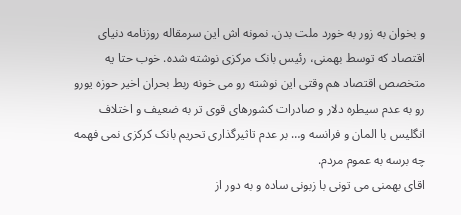و بخوان به زور به خورد ملت بدن. نمونه اش این سرمقاله روزنامه دنیای اقتصاد که توسط بهمنی، رئیس بانک مرکزی نوشته شده. خوب حتا یه متخصص اقتصاد هم وقتی این نوشته رو می خونه ربط بحران اخیر حوزه یورو رو به عدم سیطره دلار و صادرات کشورهای قوی تر به ضعیف و اختلاف انگلیس با المان و فرانسه و… بر عدم تاثیرگذاری تحریم بانک کرکزی نمی فهمه چه برسه به عموم مردم.
اقای بهمنی می تونی با زبونی ساده و به دور از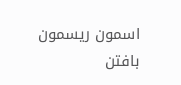اسمون ریسمون بافتن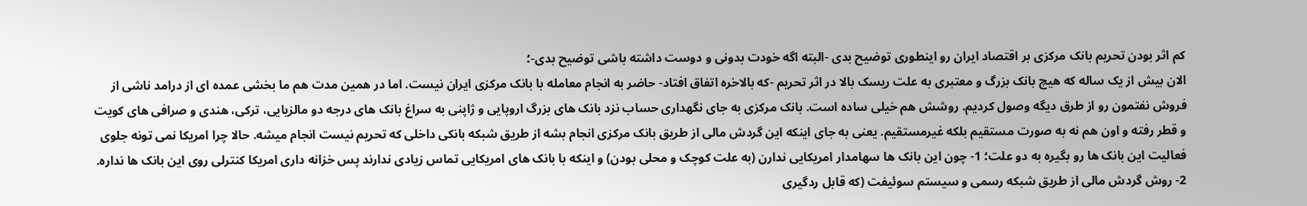کم اثر بودن تحریم بانک مرکزی بر اقتصاد ایران رو اینطوری توضیح بدی -البته اگه خودت بدونی و دوست داشته باشی توضیح بدی-؛
الان بیش از یک ساله که هیچ بانک بزرگ و معتبری به علت ریسک بالا در اثر تحریم -که بالاخره اتفاق افتاد- حاضر به انجام معامله با بانک مرکزی ایران نیست. اما در همین مدت هم ما بخشی عمده ای از درامد ناشی از فروش نفتمون رو از طرق دیگه وصول کردیم. روشش هم خیلی ساده است. بانک مرکزی به جای نگهداری حساب نزد بانک های بزرگ اروپایی و ژاپنی به سراغ بانک های درجه دو مالزیایی، ترکی، هندی و صرافی های کویت و قطر رفته و اون هم نه به صورت مستقیم بلکه غیرمستقیم. یعنی به جای اینکه این گردش مالی از طریق بانک مرکزی انجام بشه از طریق شبکه بانکی داخلی که تحریم نیست انجام میشه. حالا چرا امریکا نمی تونه جلوی فعالیت این بانک ها رو بگیره به دو علت؛ 1- چون این بانک ها سهامدار امریکایی ندارن (به علت کوچک و محلی بودن) و اینکه با بانک های امریکایی تماس زیادی ندارند پس خزانه داری امریکا کنترلی روی این بانک ها نداره. 2- روش گردش مالی از طریق شبکه رسمی و سیستم سوئیفت (که قابل ردگیری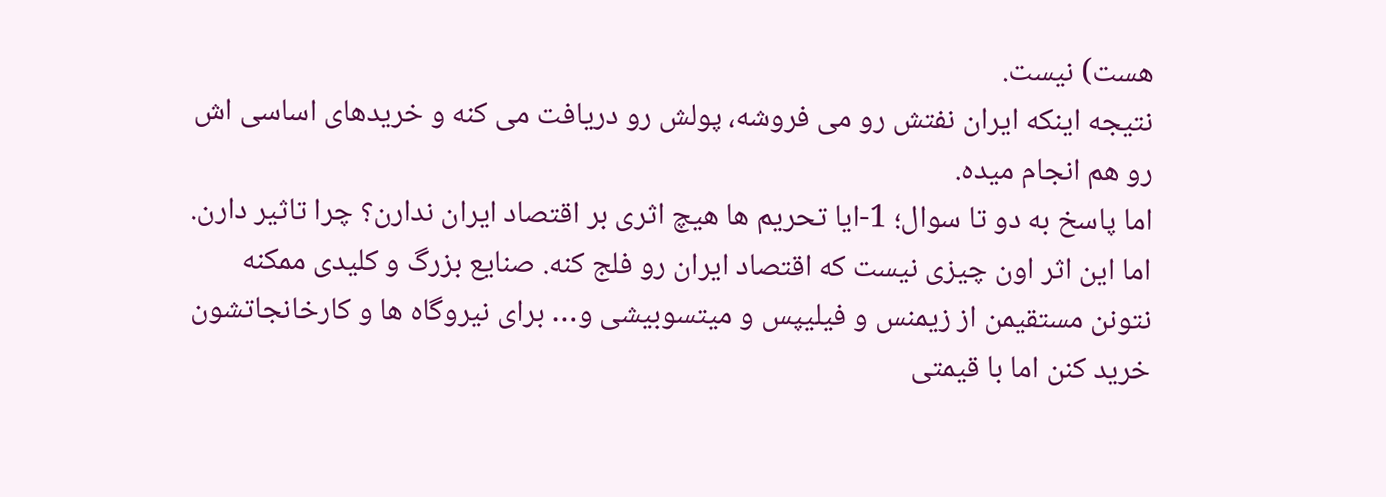هست) نیست.
نتیجه اینکه ایران نفتش رو می فروشه، پولش رو دریافت می کنه و خریدهای اساسی اش رو هم انجام میده.
اما پاسخ به دو تا سوال؛ 1-ایا تحریم ها هیچ اثری بر اقتصاد ایران ندارن؟ چرا تاثیر دارن. اما این اثر اون چیزی نیست که اقتصاد ایران رو فلج کنه. صنایع بزرگ و کلیدی ممکنه نتونن مستقیمن از زیمنس و فیلیپس و میتسوبیشی و… برای نیروگاه ها و کارخانجاتشون خرید کنن اما با قیمتی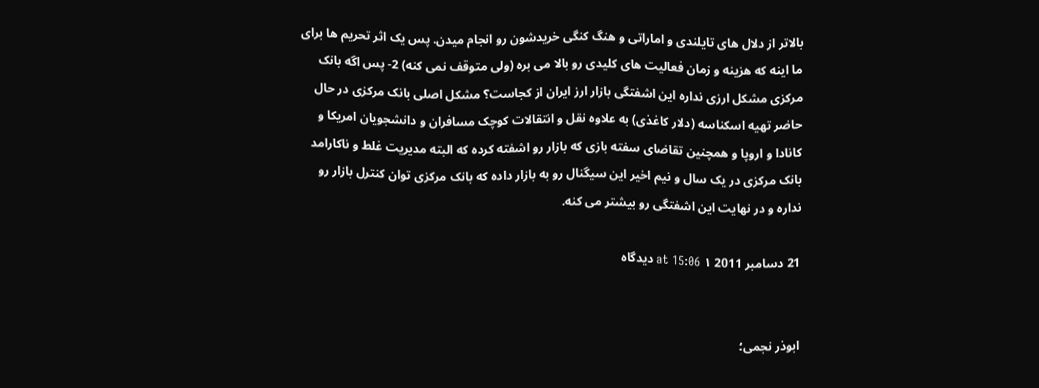بالاتر از دلال های تایلندی و اماراتی و هنگ کنگی خریدشون رو انجام میدن. پس یک اثر تحریم ها برای ما اینه که هزینه و زمان فعالیت های کلیدی رو بالا می بره (ولی متوقف نمی کنه) 2- پس اگه بانک مرکزی مشکل ارزی نداره این اشفتگی بازار ارز ایران از کجاست؟ مشکل اصلی بانک مرکزی در حال حاضر تهیه اسکناسه (دلار کاغذی) به علاوه نقل و انتقالات کوچک مسافران و دانشجویان امریکا و کانادا و اروپا و همچنین تقاضای سفته بازی که بازار رو اشفته کرده که البته مدیریت غلط و ناکارامد بانک مرکزی در یک سال و نیم اخیر این سیگنال رو به بازار داده که بانک مرکزی توان کنترل بازار رو نداره و در نهایت این اشفتگی رو بیشتر می کنه.

21 دسامبر 2011 at 15:06 ۱ دیدگاه


ابوذر نجمی؛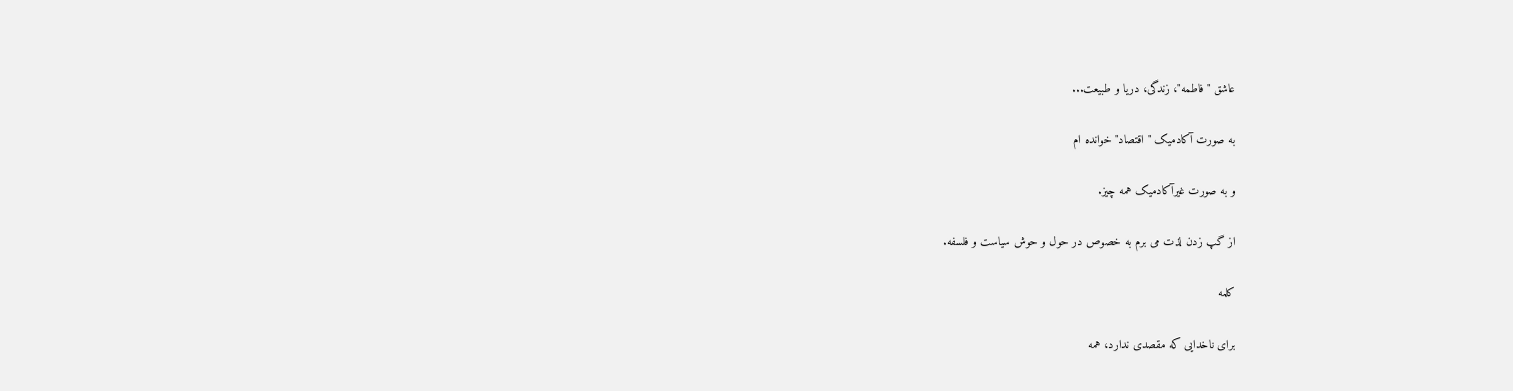عاشق "فاطمه"، زندگی، دریا و طبیعت...

به صورت آکادمیک " اقتصاد" خوانده ام

و به صورت غیرآکادمیک همه چیز.

از گپ زدن لذت می برم به خصوص در حول و حوش سیاست و فلسفه.

کلمه

برای ناخدایی که مقصدی ندارد، همه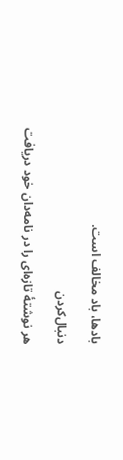بادها، باد مخالف است.

دنبال‌کردن

هر نوشتهٔ تازه‌ای را در نامه‌دان خود دریافت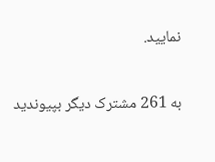نمایید.

به 261 مشترک دیگر بپیوندید